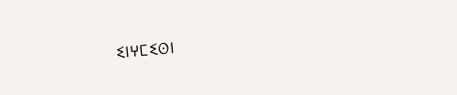ⵉⵏⵖⵎⵉⵙⵏ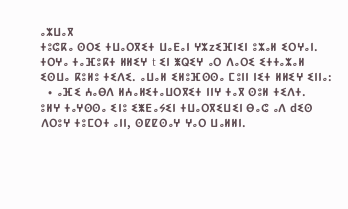ⴰⵣⵡⴰⴳ
ⵜⵓⵛⴽⴰ ⵙⵔⵉ ⵜⵡⴰⵔⴳⵉⵜ ⵡⴰⴹⴰⵏ ⵖⵣzⵉⴼⵏⵉⵏ ⵓⵣⴰⵍ ⵉⵔⵖⴰⵏ. ⵜⵔⵖⴰ ⵜⴰⴼⵓⴽⵜ ⵍⵍⵉⵖ t ⵉⵏ ⵥⵕⵉⵖ ⴰⵔ ⴷⴰⵔⵉ ⵉⵜⵜⴰⵣⴰⵍ ⵉⵙⵡⴰ ⴽⵓⵍⵓ ⵜⵉⴷⵉ. ⴰⵡⴰⵍ ⵉⵍⵓⴼⵙⵙⴰ ⵎⵓⵏⵏ ⵏⵉⵜ ⵍⵍⵉⵖ ⵉⵏⵏⴰ:
  • ⴰⴼⵉ ⵄⴰⴱⴷ ⵍⵄⴰⵍⵉⵜⴰⵡⵔⴳⵉⵜ ⵏⵏⵖ ⵜⴰⴳ ⵙⵓⵍ ⵜⵉⴷⵜ.
ⵓⵍⵖ ⵜⴰⵖⵙⵙⴰ ⵉⵏⵓ ⵉⵥⴹⴰⵢⵉⵏ ⵜⵡⴰⵔⴳⵉⵡⵉⵏ ⴱⴰⵛ ⴰⴷ dⵉⵙ ⴷⵔⵓⵖ ⵜⵓⵎⵔⵜ ⴰⵏⵏ, ⵙⵇⵇⵙⴰⵖ ⵖⴰⵔ ⵡⴰⵍⵍⵏ.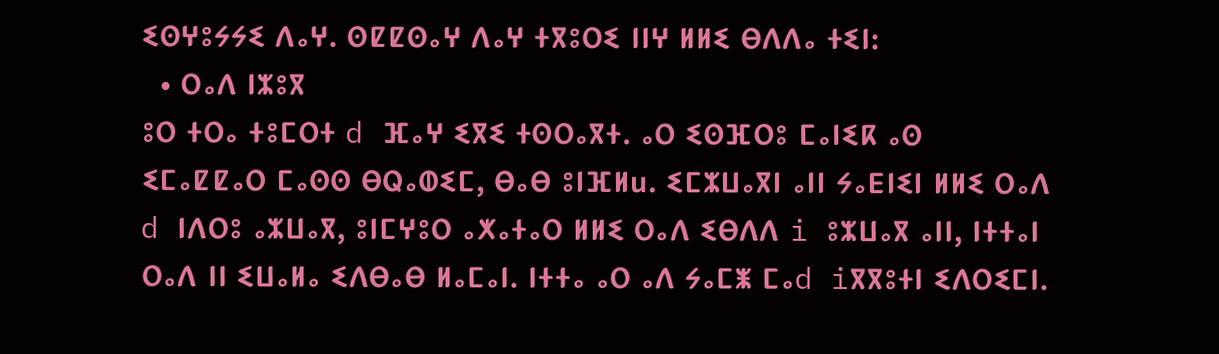ⵉⵙⵖⵓⵢⵢⵉ ⴷⴰⵖ. ⵙⵇⵇⵙⴰⵖ ⴷⴰⵖ ⵜⴳⵓⵔⵉ ⵏⵏⵖ ⵍⵍⵉ ⴱⴷⴷⴰ ⵜⵉⵏ:
  • ⵔⴰⴷ ⵏⵣⵓⴳ
ⵓⵔ ⵜⵔⴰ ⵜⵓⵎⵔⵜ d ⴼⴰⵖ ⵉⴳⵉ ⵜⵙⵔⴰⴳⵜ. ⴰⵔ ⵉⵙⴼⵔⵓ ⵎⴰⵏⵉⴽ ⴰⵙ ⵉⵎⴰⵇⵇⴰⵔ ⵎⴰⵙⵙ ⴱⵕⴰⵀⵉⵎ, ⴱⴰⴱ ⵓⵏⴼⵍu. ⵉⵎⵣⵡⴰⴳⵏ ⴰⵏⵏ ⵢⴰⴹⵏⵉⵏ ⵍⵍⵉ ⵔⴰⴷ d ⵏⴷⵔⵓ ⴰⵣⵡⴰⴳ, ⵓⵏⵎⵖⵓⵔ ⴰⵅⴰⵜⴰⵔ ⵍⵍⵉ ⵔⴰⴷ ⵉⴱⴷⴷ i ⵓⵣⵡⴰⴳ ⴰⵏⵏ, ⵏⵜⵜⴰⵏ ⵔⴰⴷ ⵏⵏ ⵉⵡⴰⵍⴰ ⵉⴷⴱⴰⴱ ⵍⴰⵎⴰⵏ. ⵏⵜⵜⴰ ⴰⵔ ⴰⴷ ⵢⴰⵎⵥ ⵎⴰd iⴳⴳⵓⵜⵏ ⵉⴷⵔⵉⵎⵏ.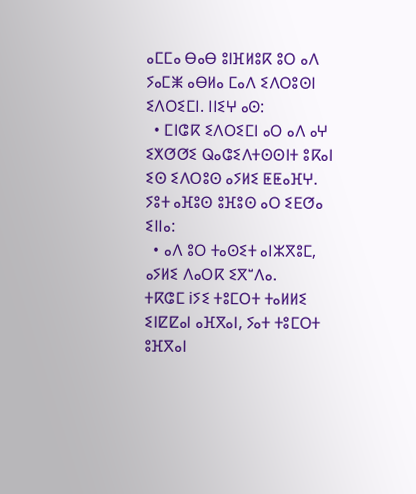ⴰⵎⵎⴰ ⴱⴰⴱ ⵓⵏⴼⵍⵓⴽ ⵓⵔ ⴰⴷ ⵢⴰⵎⵥ ⴰⴱⵍⴰ ⵎⴰⴷ ⵉⴷⵔⵓⵙⵏ ⵉⴷⵔⵉⵎⵏ. ⵏⵏⵉⵖ ⴰⵙ:
  • ⵎⵏⵛⴽ ⵉⴷⵔⵉⵎⵏ ⴰⵔ ⴰⴷ ⴰⵖ ⵉⵅⵚⵚⵉ ⵕⴰⵛⵉⴷⵜⵙⵙⵏⵜ ⵓⴽⴰⵏ ⵉⵙ ⵉⴷⵔⵓⵙ ⴰⵢⵍⵉ ⵟⵟⴰⴼⵖ.
ⵢⵓⵜ ⴰⴼⵓⵙ ⵓⴼⵓⵙ ⴰⵔ ⵉⴹⵚⴰ ⵉⵏⵏⴰ:
  • ⴰⴷ ⵓⵔ ⵜⴰⵙⵉⵜ ⴰⵏⵣⴳⵓⵎ, ⴰⵢⵍⵉ ⴷⴰⵔⴽ ⵉⴳⵯⴷⴰ.
ⵜⴽⵛⵎ iⵢⵉ ⵜⵓⵎⵔⵜ ⵜⴰⵍⵍⵉ ⵉⵏⵇⵇⴰⵏ ⴰⴼⴳⴰⵏ, ⵢⴰⵜ ⵜⵓⵎⵔⵜ ⵓⴼⴳⴰⵏ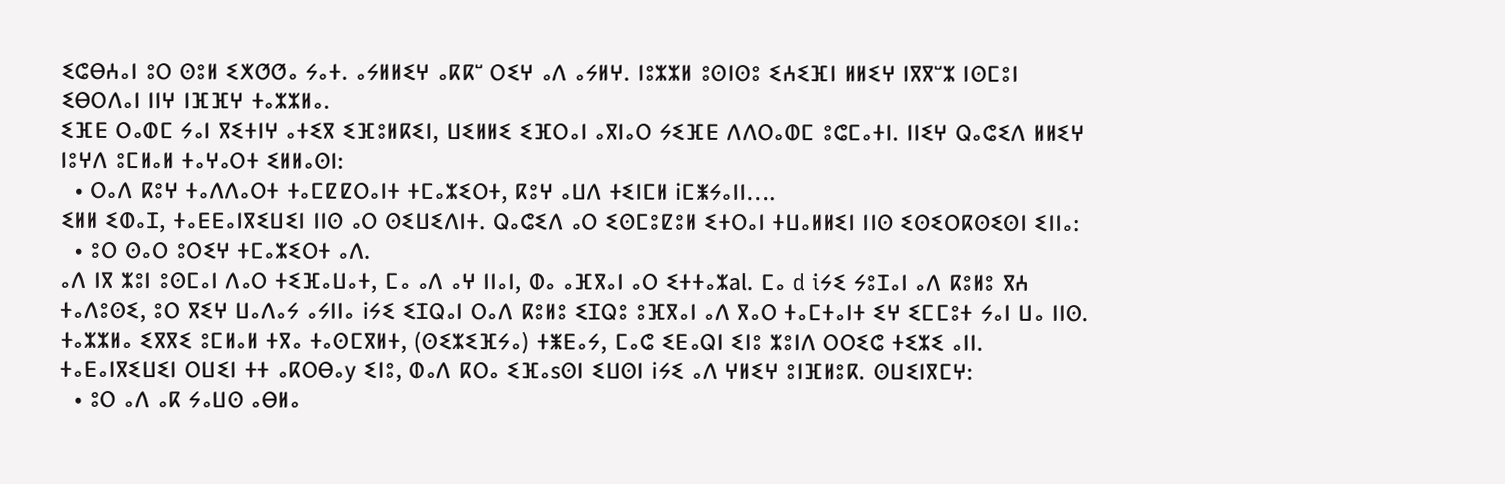ⵉⵛⴱⵄⴰⵏ ⵓⵔ ⵙⵓⵍ ⵉⵅⵚⵚⴰ ⵢⴰⵜ. ⴰⵢⵍⵍⵉⵖ ⴰⴽⴽⵯ ⵔⵉⵖ ⴰⴷ ⴰⵢⵍⵖ. ⵏⵓⵣⵣⵍ ⵓⵙⵏⵙⵓ ⵉⵄⵉⴼⵏ ⵍⵍⵉⵖ ⵏⴳⴳⵯⵣ ⵏⵙⵎⵓⵏ ⵉⴱⵔⴷⴰⵏ ⵏⵏⵖ ⵏⴼⴼⵖ ⵜⴰⵣⵣⵍⴰ.
ⵉⴼⴹ ⵔⴰⵀⵎ ⵢⴰⵏ ⴳⵉⵜⵏⵖ ⴰⵜⵉⴳ ⵉⴼⵓⵍⴽⵉⵏ, ⵡⵉⵍⵍⵉ ⵉⴼⵔⴰⵏ ⴰⴳⵏⴰⵔ ⵢⵉⴼⴹ ⴷⴷⵔⴰⵀⵎ ⵓⵛⵎⴰⵜⵏ. ⵏⵏⵉⵖ ⵕⴰⵛⵉⴷ ⵍⵍⵉⵖ ⵏⵓⵖⴷ ⵓⵎⵍⴰⵍ ⵜⴰⵖⴰⵔⵜ ⵉⵍⵍⴰⵙⵏ:
  • ⵔⴰⴷ ⴽⵓⵖ ⵜⴰⴷⴷⴰⵔⵜ ⵜⴰⵎⵇⵇⵔⴰⵏⵜ ⵜⵎⴰⵣⵉⵔⵜ, ⴽⵓⵖ ⴰⵡⴷ ⵜⵉⵏⵎⵍ iⵎⵥⵢⴰⵏⵏ….
ⵉⵍⵍ ⵉⵀⴰⵊ, ⵜⴰⴹⴹⴰⵏⴳⵉⵡⵉⵏ ⵏⵏⵙ ⴰⵔ ⵙⵉⵡⵉⴷⵏⵜ. ⵕⴰⵛⵉⴷ ⴰⵔ ⵉⵙⵎⵓⵇⵓⵍ ⵉⵜⵔⴰⵏ ⵜⵡⴰⵍⵍⵉⵏ ⵏⵏⵙ ⵉⵙⵉⵔⴽⵙⵉⵙⵏ ⵉⵏⵏⴰ:
  • ⵓⵔ ⵙⴰⵔ ⵓⵔⵉⵖ ⵜⵎⴰⵣⵉⵔⵜ ⴰⴷ.
ⴰⴷ ⵏⴳ ⵣⵓⵏ ⵓⵙⵎⴰⵏ ⴷⴰⵔ ⵜⵉⴼⴰⵡⴰⵜ, ⵎⴰ ⴰⴷ ⴰⵖ ⵏⵏⴰⵏ, ⵀⴰ ⴰⴼⴳⴰⵏ ⴰⵔ ⵉⵜⵜⴰⵣal. ⵎⴰ d iⵢⵉ ⵢⵓⵊⴰⵏ ⴰⴷ ⴽⵓⵍⵓ ⴳⵄ ⵜⴰⴷⵓⵙⵉ, ⵓⵔ ⴳⵉⵖ ⵡⴰⴷⴰⵢ ⴰⵢⵏⵏⴰ iⵢⵉ ⵉⵊⵕⴰⵏ ⵔⴰⴷ ⴽⵓⵍⵓ ⵉⵊⵕⵓ ⵓⴼⴳⴰⵏ ⴰⴷ ⴳⴰⵔ ⵜⴰⵎⵜⴰⵏⵜ ⵉⵖ ⵉⵎⵎⵓⵜ ⵢⴰⵏ ⵡⴰ ⵏⵏⵙ. ⵜⴰⵣⵣⵍⴰ ⵉⴳⴳⵉ ⵓⵎⵍⴰⵍ ⵜⴳⴰ ⵜⴰⵙⵎⴳⵍⵜ, (ⵙⵉⵣⵉⴼⵢⴰ) ⵜⵥⴹⴰⵢ, ⵎⴰⵛ ⵉⴹⴰⵕⵏ ⵉⵏⵓ ⵣⵓⵏⴷ ⵔⵔⵉⵛ ⵜⵉⵣⵉ ⴰⵏⵏ. ⵜⴰⴹⴰⵏⴳⵉⵡⵉⵏ ⵔⵡⵉⵏ ⵜⵜ ⴰⴽⵔⴱⴰy ⵉⵏⵓ, ⵀⴰⴷ ⴽⵔⴰ ⵉⴼⴰsⵙⵏ ⵉⵡⵙⵏ iⵢⵉ ⴰⴷ ⵖⵍⵉⵖ ⵓⵏⴼⵍⵓⴽ. ⵙⵡⵉⵏⴳⵎⵖ:
  • ⵓⵔ ⴰⴷ ⴰⴽ ⵢⴰⵡⵙ ⴰⴱⵍⴰ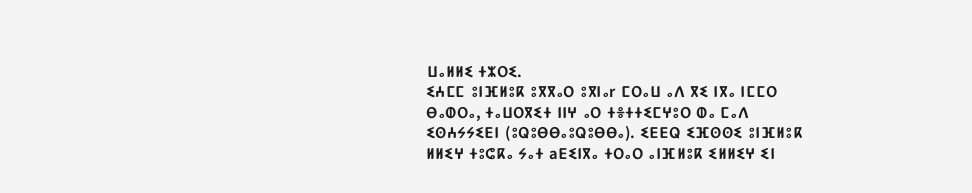ⵡⴰⵍⵍⵉ ⵜⵣⵔⵉ.
ⵉⵄⵎⵎ ⵓⵏⴼⵍⵓⴽ ⵓⴳⴳⴰⵔ ⵓⴳⵏⴰr ⵎⵔⴰⵡ ⴰⴷ ⴳⵉ ⵏⴳⴰ ⵏⵎⵎⵔ ⴱⴰⵀⵔⴰ, ⵜⴰⵡⵔⴳⵉⵜ ⵏⵏⵖ ⴰⵔ ⵜⴻⵜⵜⵉⵎⵖⵓⵔ ⵀⴰ ⵎⴰⴷ ⵉⵙⵄⵢⵢⵉⴹⵏ (ⵓⵕⵓⴱⴱⴰⵓⵕⵓⴱⴱⴰ). ⵉⴹⴹⵕ ⵉⴼⵙⵙⵉ ⵓⵏⴼⵍⵓⴽ ⵍⵍⵉⵖ ⵜⵓⵛⴽⴰ ⵢⴰⵜ aⴹⵉⵏⴳⴰ ⵜⵔⴰⵔ ⴰⵏⴼⵍⵓⴽ ⵉⵍⵍⵉⵖ ⵉⵏ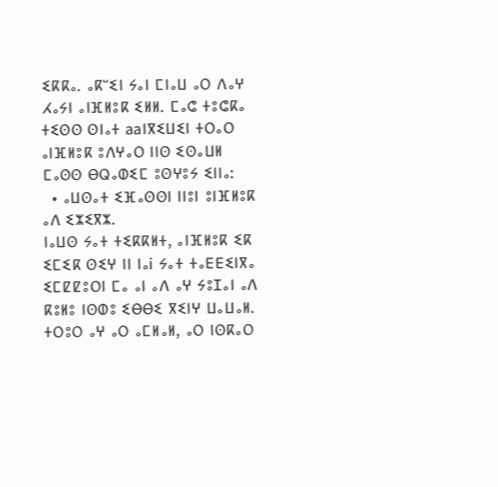ⵉⴽⴽⴰ. ⴰⴽⵯⵉⵏ ⵢⴰⵏ ⵎⵏⴰⵡ ⴰⵔ ⴷⴰⵖ ⵃⴰⵢⵏ ⴰⵏⴼⵍⵓⴽ ⵉⵍⵍ. ⵎⴰⵛ ⵜⵓⵛⴽⴰ ⵜⵉⵙⵙ ⵙⵏⴰⵜ aaⵏⴳⵉⵡⵉⵏ ⵜⵔⴰⵔ ⴰⵏⴼⵍⵓⴽ ⵓⴷⵖⴰⵔ ⵏⵏⵙ ⵉⵙⴰⵡⵍ ⵎⴰⵙⵙ ⴱⵕⴰⵀⵉⵎ ⵓⵙⵖⵓⵢ ⵉⵏⵏⴰ:
  • ⴰⵡⵙⴰⵜ ⵉⴼⴰⵙⵙⵏ ⵏⵏⵓⵏ ⵓⵏⴼⵍⵓⴽ ⴰⴷ ⵉⵣⵉⴳⵣ.
ⵏⴰⵡⵙ ⵢⴰⵜ ⵜⵉⴽⴽⵍⵜ, ⴰⵏⴼⵍⵓⴽ ⵉⴽ ⵉⵎⵉⴽ ⵙⵉⵖ ⵏⵏ ⵏⴰi ⵢⴰⵜ ⵜⴰⴹⴹⵉⵏⴳⴰ ⵉⵎⵇⵇⵓⵔⵏ ⵎⴰ ⴰⵏ ⴰⴷ ⴰⵖ ⵢⵓⵊⴰⵏ ⴰⴷ ⴽⵓⵍⵓ ⵏⵙⵀⵓ ⵉⴱⴱⵉ ⴳⵉⵏⵖ ⵡⴰⵡⴰⵍ. ⵜⵔⵓⵔ ⴰⵖ ⴰⵔ ⴰⵎⵍⴰⵍ, ⴰⵔ ⵏⵙⴽⴰⵔ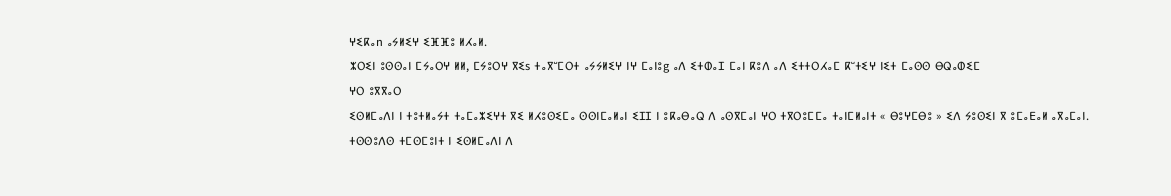ⵖⵉⴽⴰn ⴰⵢⵍⵉⵖ ⵉⴼⴼⵓ ⵍⵃⴰⵍ.
ⵣⵔⵉⵏ ⵓⵙⵙⴰⵏ ⵎⵢⴰⵔⵖ ⵍⵍ, ⵎⵢⵓⵔⵖ ⴳⵉs ⵜⴰⴳⵯⵎⵔⵜ ⴰⵢⵢⵍⵉⵖ ⵏⵖ ⵎⴰⵏⵓg ⴰⴷ ⵉⵜⵀⴰⵊ ⵎⴰⵏ ⴽⵓⴷ ⴰⴷ ⵉⵜⵜⵔⵃⴰⵎ ⴽⵯⵜⵉⵖ ⵏⵉⵜ ⵎⴰⵙⵙ ⴱⵕⴰⵀⵉⵎ
ⵖⵔ ⵓⴳⴳⴰⵔ
ⵉⵙⵍⵎⴰⴷⵏ ⵏ ⵜⵓⵜⵍⴰⵢⵜ ⵜⴰⵎⴰⵣⵉⵖⵜ ⴳⵉ ⵍⵃⵓⵙⵉⵎⴰ ⵙⵙⵏⵎⴰⵍⴰⵏ ⵉⵊⵊ ⵏ ⵓⴽⴰⴱⴰⵕ ⴷ ⴰⵙⴳⵎⴰⵏ ⵖⵔ ⵜⴳⵔⵓⵎⵎⴰ ⵜⴰⵏⵎⵍⴰⵏⵜ « ⴱⵓⵖⵎⴱⵓ » ⵉⴷ ⵢⵓⵙⵉⵏ ⴳ ⵓⵎⴰⴹⴰⵍ ⴰⴳⴰⵎⴰⵏ.
ⵜⵙⵙⵓⴷⵙ ⵜⵎⵙⵎⵓⵏⵜ ⵏ ⵉⵙⵍⵎⴰⴷⵏ ⴷ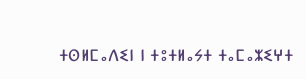ⵜⵙⵍⵎⴰⴷⵉⵏ ⵏ ⵜⵓⵜⵍⴰⵢⵜ ⵜⴰⵎⴰⵣⵉⵖⵜ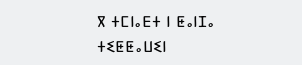ⴳ ⵜⵎⵏⴰⴹⵜ ⵏ ⵟⴰⵏⵊⴰ ⵜⵉⵟⵟⴰⵡⵉⵏ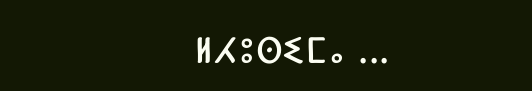ⵍⵃⵓⵙⵉⵎⴰ ...